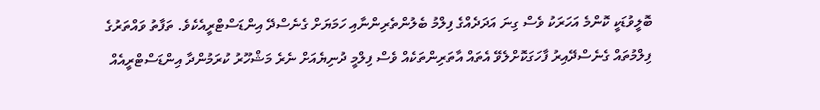ބޮލީވުޑަކީ ކޮންމެ އަހަރަކު ވެސް ގިނަ އަދަދެއްގެ ފިލްމު ބެލުންތެރިންނާއި ހަމަޔަށް ގެނެސްދޭ އިންޑަސްޓްރީއެކެވެ. ތަފާތު ވައްތަރުގެ ފިލްމުތައް ގެނެސްދޭއިރު ފާހަގަކޮށްލެވޭ އެތައް އާތަރިންތަކެއް ވެސް ފިލްމީ ދުނިޔެއަށް ނެރެ މަޝްހޫރު ކުރަމުންދާ އިންޑަސްޓްރީއެއް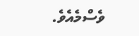ވެސްމެއެވެ.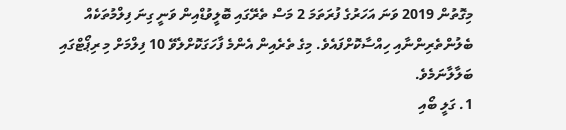މިގޮތުން 2019 ވަނަ އަހަރުގެ ފުރަތަމަ 2 މަސް ތެރޭގައި ބޮލީވުޑްއިން ވަނީ ގިނަ ފިލްމުތަކެއް ބެލުންތެރިންނާއި ހިއްސާކޮށްފައެވެ. މިގެ ތެރެއިން އެންމެ ފާހަގަކޮށްލެވޭ 10 ފިލްމަށް މި ރިޕޯޓްގައި ބަލާލާނަމެވެ.
1. ގަލީ ބޯއި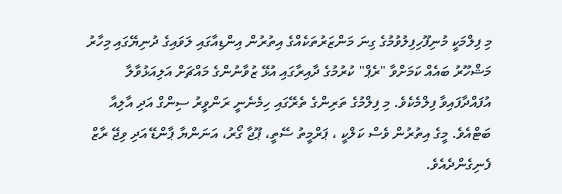މި ފިލްމަކީ މުނިފޫހިފިލުވުމުގެ ގިނަ މަންޒަރުތަކެއްގެ އިތުރުން އިންޑިއާގައި ލަވައިގެ ދުނިޔޭގައި މިހާރު މަޝްހޫރު ބައެއް ކަމަށްވާ "ރެޕް" ކުރުމުގެ ދާއިރާގައި އުޅޭ ޒުވާނުންގެ މައްޗަށް އަލިއަޅުވާލާ އުފައްދާފައިވާ ފިލްމެކެވެ. މި ފިލްމުގެ ތަރިންގެ ތެރޭގައި ހިމެނެނީ ރަންވީރު ސިންގް އަދި އާލިއާ ބަޓްއެވެ. މީގެ އިތުރުން ވެސް ކަލްކީ ، ޕަރްމީތު ސޭތީ، ޕޫޖާ ގޯރު، އަނަންޔާ ޕާންޑޭ އަދި ވިޖޭ ރާޒް ފެނިގެންދެއެވެ.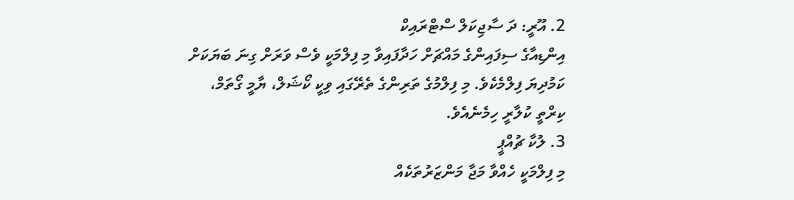2. އޫރީ: ދަ ސާޖިކަލް ސްޓްރައިކް
އިންޑިއާގެ ސިފައިންގެ މައްޗަށް ހަދާފައިވާ މި ފިލްމަކީ ވެސް ވަރަށް ގިނަ ބަޔަކަށް ކަމުދިޔަ ފިލްމެކެވެ. މި ފިލްމުގެ ތަރިންގެ ތެރޭގައި ވިކީ ކޯޝަލް، ޔާމީ ގޯތަމް، ކިރްތީ ކުލާރީ ހިމެނެއެވެ.
3. ލުކާ ޗުއްޕީ
މި ފިލްމަކީ ހެއްވާ މަޖާ މަންޒަރުތަކެއް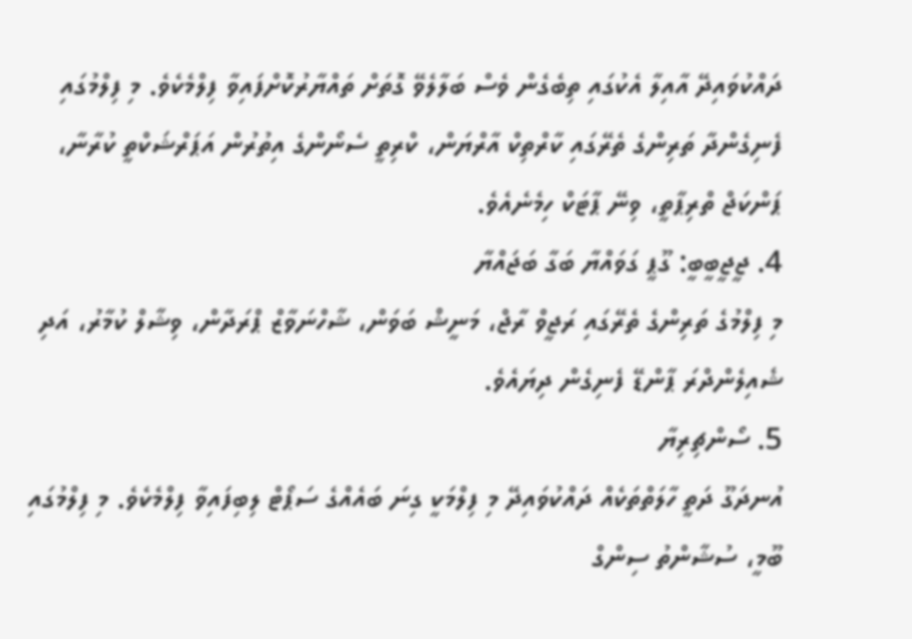ދައްކުވައިދޭ އާއިލާ އެކުގައި ތިބެގެން ވެސް ބަލާލެވޭ ގޮތަށް ތައްޔާރުކޮށްފައިވާ ފިލްމެކެވެ. މި ފިލްމުގައި ފެނިގެންދާ ތަރިންގެ ތެރޭގައި ކާރްތިކް އާރްޔަން، ކްރިތީ ސެނޯންގެ އިތުރުން އަޕަރްޝަކްތީ ކުރާނާ، ޕަންކަޖް ތްރިޕާތީ، ވިނޭ ޕާޓަކް ހިމެނެއެވެ.
4. ޖީޖީބީބީ: ގޫޕީ ގަވައްޔާ ބަގާ ބަޖައްޔާ
މި ފިލްމުގެ ތަރިންގެ ތެރޭގައި ރަޖީވް ރާޖް، މަނީޝް ބަވަން، ޝާހްނަވާޒް ޕްރަދާން، ވިޝާލް ކުމާރު، އަދި ޝެއިލެންދްރަ ޕާންޑޭ ފެނިގެން ދިޔައެވެ.
5. ސޯންޗިރިޔާ
އުނދަގޫ ދަތީ ހާލަތްތަކެއް ދައްކުވައިދޭ މި ފިލްމަކީ ގިނަ ބައެއްގެ ސަޕޯޓް ލިބިފައިވާ ފިލްމެކެވެ. މި ފިލްމުގައި ބޫމީ، ސުޝާންތު ސިންގް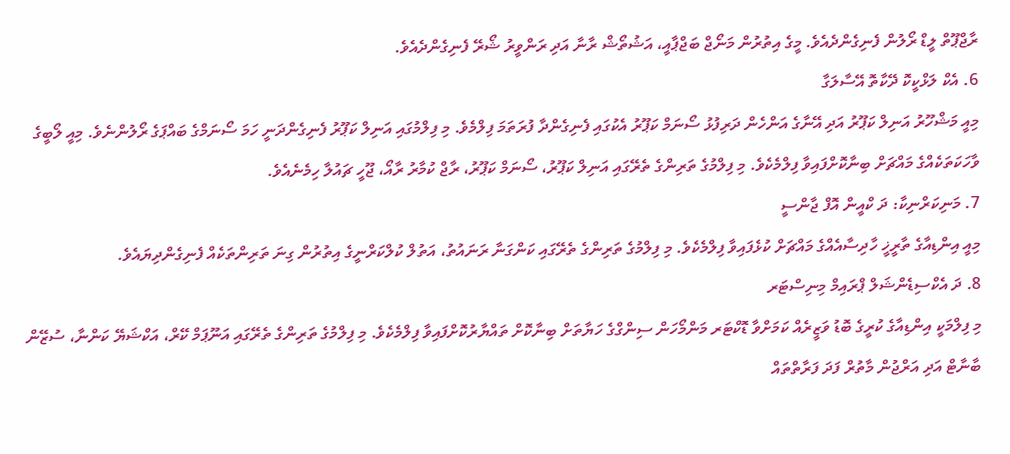ރާޖްޕޫތް ލީޑް ރޯލުން ފެނިގެންދެއެވެ. މީގެ އިތުރުން މަނޯޖް ބަޖްޕާއީ، އަޝުތޯޝް ރާނާ އަދި ރަންވީރު ޝޯރޭ ފެނިގެންދެއެވެ.
6. އެކް ލަޅްކީކޮ ދޭކާތޮ އޭސާލަގާ
މިއީ މަޝްހޫރު އަނިލް ކަޕޫރު އަދި އޭނާގެ އަންހެން ދަރިފުޅު ސޯނަމް ކަޕޫރު އެކުގައި ފެނިގެންދާ ފުރަތަމަ ފިލްމެވެ. މި ފިލްމުގައި އަނިލް ކަޕޫރު ފެނިގެންދަނީ ހަމަ ސޯނަމްގެ ބައްޕަގެ ރޯލުންނެވެ. މިއީ ލޯބީގެ ވާހަކަތަކެއްގެ މައްޗަށް ބިނާކޮށްފައިވާ ފިލްމެކެވެ. މި ފިލްމުގެ ތަރިންގެ ތެރޭގައި އަނިލް ކަޕޫރު، ސޯނަމް ކަޕޫރު، ރާޖް ކުމާރު ރާއޯ، ޖޫހީ ޗައުލާ ހިމެނެއެވެ.
7. މަނިކަރްނިކާ: ދަ ކްއީން އޮފް ޖާންސީ
މިއީ އިންޑިއާގެ ތާރީޚީ ހާދިސާއެއްގެ މައްޗަށް ކުޅެފައިވާ ފިލްމެކެވެ. މި ފިލްމުގެ ތަރިންގެ ތެރޭގައި ކަންގަނާ ރަނައުތު، އަތުލް ކުލްކަރްނީގެ އިތުރުން ގިނަ ތަރިންތަކެއް ފެނިގެންދިޔައެވެ.
8. ދަ އެކްސިޑެންޝަލް ޕްރައިމް މިނިސްޓަރ
މި ފިލްމަކީ އިންޑިއާގެ ކުރީގެ ބޮޑު ވަޒީރެއް ކަމަށްވާ ޑޮކްޓަރ މަންމޯހަން ސިންގްގެ ހަޔާތަށް ބިނާކޮށް ތައްޔާރުކޮށްފައިވާ ފިލްމެކެވެ. މި ފިލްމުގެ ތަރިންގެ ތެރޭގައި އަނޫޕަމް ކޭރް، އަކްޝަޔޭ ކަންނާ، ސުޒޭން ބާނާޓް އަދި އަރްޖުން މާތުރް ފަދަ ފަރާތްތައް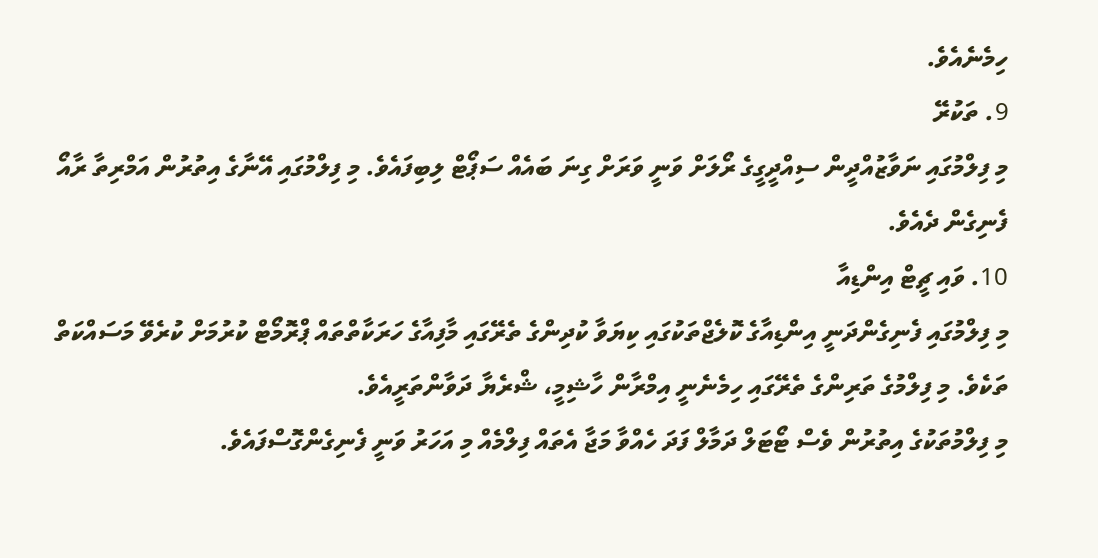ހިމެނެއެވެ.
9. ތަކުރޭ
މި ފިލްމުގައި ނަވާޒުއްދީން ސިއްދީގީގެ ރޯލަށް ވަނީ ވަރަށް ގިނަ ބައެއް ސަޕޯޓް ލިބިފައެވެ. މި ފިލްމުގައި އޭނާގެ އިތުރުން އަމްރިތާ ރާއޯ ފެނިގެން ދެއެވެ.
10. ވައި ޗީޓް އިންޑިއާ
މި ފިލްމުގައި ފެނިގެންދަނީ އިންޑިއާގެ ކޮލެޖްތަކުގައި ކިޔަވާ ކުދިންގެ ތެރޭގައި މާފިއާގެ ހަރަކާތްތައް ޕްރޮމޯޓް ކުރުމަށް ކުރެވޭ މަސައްކަތް ތަކެވެ. މި ފިލްމުގެ ތަރިންގެ ތެރޭގައި ހިމެނެނީ އިމްރާން ހާޝިމީ، ޝްރެޔާ ދަވާންތަރީއެވެ.
މި ފިލްމުތަކުގެ އިތުރުން ވެސް ޓޯޓަލް ދަމާލް ފަދަ ހެއްވާ މަޖާ އެތައް ފިލްމެއް މި އަހަރު ވަނީ ފެނިގެންގޮސްފައެވެ.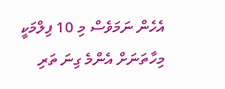އެހެން ނަމަވެސް މި 10 ފިލްމަކީ މިހާތަނަށް އެންމެ ގިނަ ތަރި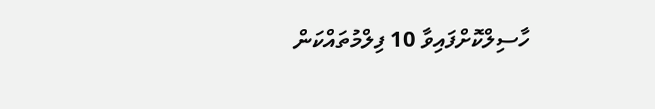ހާސިލްކޮށްފައިވާ 10 ފިލްމުތައްކަން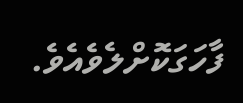ފާހަގަކޮށްލެވެއެވެ.